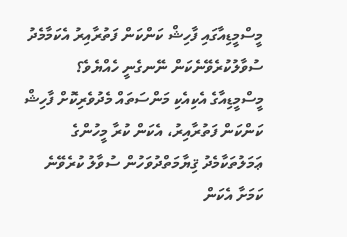މީސްމީޑިއާގައި ފާހިޝް ކަންކަން ފަތުރާއިރު އެކަމާމެދު ސުވާލުކުރެވޭނެކަން ނޭނގެނީ ހެއްޔެވެ؟
މީސްމީޑިއާގެ އެކިއެކި މަންސަތައް މެދުވެރިކޮށް ފާހިޝް ކަންކަން ފަތުރާއިރު، އެކަން ކުރާ މީހުންގެ ޢަމަލުތަކާމެދު ޤިޔާމަތްދުވަހުން ސުވާލު ކުރެވޭނެ ކަމަށާ އެކަން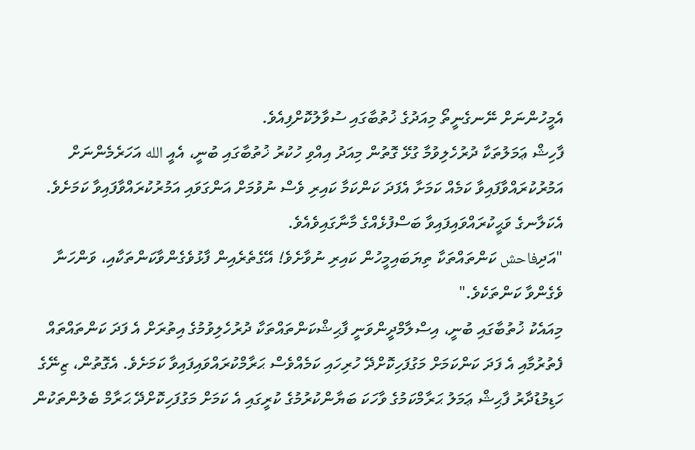އެމީހުންނަށް ނޭނގެނީތޯ މިއަދުގެ ޚުތުބާގައި ސުވާލުކޮށްފިއެވެ.
ފާހިޝް ޢަމަލުތަކާ ދުރުހެލިވުމާ ގުޅޭ ގޮތުން މިއަދު އިއްވި ހުކުރު ޚުތުބާގައި ބުނީ، އެއީ الله އަހަރެމެންނަށް އަމުރުކުރައްވާފައިވާ ކަމެއް ކަމަށާ އެފަދަ ކަންކަމާ ކައިރި ވެސް ނުވުމަށް އަންގަވައި އަމުރުކުރައްވާފައިވާ ކަމަށެވެ.
އެކަލާނގެ ވަޙީކުރައްވައިފައިވާ ބަސްފުޅެއްގެ މާނާގައިވެއެވެ.
"އަދިفاحش ކަންތައްތަކާ ތިޔަބައިމީހުން ކައިރި ނުވާށެވެ! އޭގެތެރެއިން ފާޅުވެގެންވާކަންތަކާއި، ވަންހަނާ ވެގެންވާ ކަންތަކެވެ."
މިއައެކު ޚުތުބާގައި ބުނީ، އިސްލާމްދީންވަނީ ފާޙިޝްކަންތައްތަކާ ދުރުހެލިވުމުގެ އިތުރަށް އެ ފަދަ ކަންތައްތައް ފެތުރުމާއި އެ ފަދަ ކަންކަމަށް މަގުފަހިކޮށްދޭ ހުރިހައި ކަމެއްވެސް ޙަރާމްކުރައްވައިފައިވާ ކަމަށެވެ. އެގޮތުން، ޒިނޭގެ ހަޑިމުޑުދާރު ފާޙިޝް ޢަމަލު ޙަރާމްކަމުގެ ވާހަކަ ބަޔާންކުރުމުގެ ކުރީގައި އެ ކަމަށް މަގުފަހިކޮށްދޭ ޙަރާމް ބެލުންތަކުން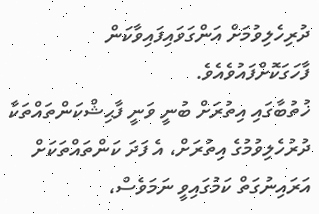ދުރިހެލިވުމަށް އަންގަވައިފައިވާކަން ފާހަގަކޮށްފައުވެއެވެ.
ޚުތުބާގައި އިތުރަށް ބުނީ ވަނީ ފާޙިޝްކަންތައްތަކާ ދުރުހެލިވުމުގެ އިތުރަށް، އެ ފަދަ ކަންތައްތަކަށް އަރައިނުގަތް ކަމުގައިވީ ނަމަވެސް،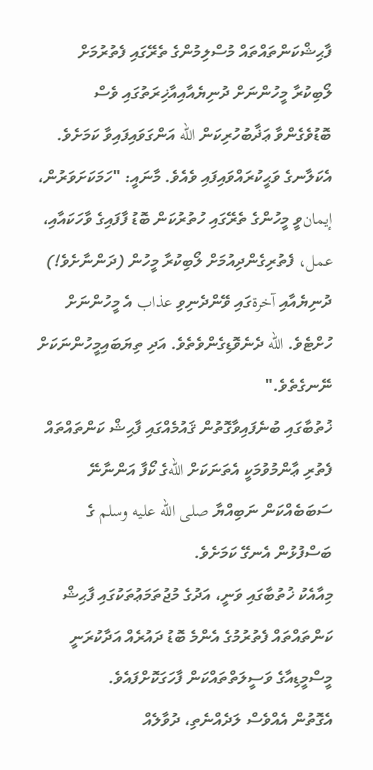ފާޙިޝްކަންތައްތައް މުސްލިމުންގެ ތެރޭގައި ފެތުރުމަށް ލޯބިކުރާ މީހުންނަށް ދުނިޔެއާއިއާޚިރަތުގައި ވެސް ބޮޑުވެގެންވާ ޢަޛާބުހުރިކަން الله އަންގަވައިފައިވާ ކަމަށެވެ.
އެކަލާނގެ ވަޙީކުރައްވައިފައި ވެއެވެ. މާނައީ: "ހަމަކަށަވަރުން، إيمانވީ މީހުންގެ ތެރޭގައި ހުތުރުކަން ބޮޑު ފާފައިގެ ވާހަކައާއި، عمل، ފެތުރިގެންދިއުމަށް ލޯބިކުރާ މީހުން (ދަންނާށެވެ!) ދުނިޔެއާއި آخرةގައި ވޭންދެނިވި عذاب އެ މީހުންނަށް ހުށްޓެވެ. الله ދެނެވޮޑިގެންވެތެވެ. އަދި ތިޔަބައިމީހުންނަކަށް ނޭނގެތެވެ."
ޚުތުބާގައި ބުނެފައިވާގޮތުން ޤައުމެއްގައި ފާޙިޝް ކަންތައްތައް ފެތުރި ޢާންމުވުމަކީ އެތަނަކަށް اللهގެ ކޯފާ އަންނާނޭ ސަބަބެއްކަން ނަބިއްޔާ صلى الله عليه وسلم ގެ ބަސްފުޅުން އެނގޭ ކަމަށެވެ.
މިއާއެކު ޚުތުބާގައި ވަނީ، އަދުގެ މުޖުތަމަޢުތަކުގައި ފާޙިޝް ކަންތައްތައް ފެތުރުމުގެ އެންމެ ބޮޑު ދައުރެއް އަދާކުރަނީ މީސްމީޑިއާގެ ވަސީލަތްތައްކަން ފާހަގަކޮށްފައެވެ.
އެގޮތުން އެއްވެސް ލަދެއްނެތި، ދުވާލެއް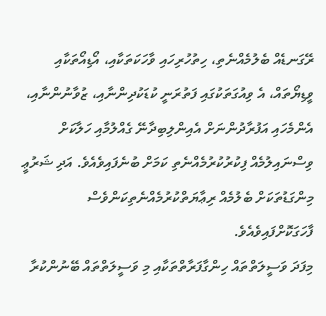ރޭގަނޑެއް ބެލުމެއްނެތި، ހިތުހުރިހައި ވާހަކަތަކާއި، އޯޑިއޯތަކާއި ވީޑިޔޯތައް، އެ ވިއުގަތަކުގައި ފަތުރަނީ ކުޑަކުދިންނާއި، ޒުވާނުންނާއި، އެންމެހައި އަފުރާދުންނަށް އެއިންލިބިދާނޭ ގެއްލުމާއި ހަލާކަށް ވިސްނައިލުމެއް ފިކުރުކުރުމެއްނެތި ކަމަށް ބުނެފައިވެއެވެ. އަދި ޝަރުޢީ މިންގަޑުތަކަށް ބެލުމެއް ރިޢާޔަތްކުރުމެއްނެތިކަންވެސް ފާހަގަކޮށްފައިވެއެވެ.
މިފަދަ ވަސީލަތްތައް ހިންގާފަރާތްތަކާއި މި ވަސީލަތްތައް ބޭނުންކުރާ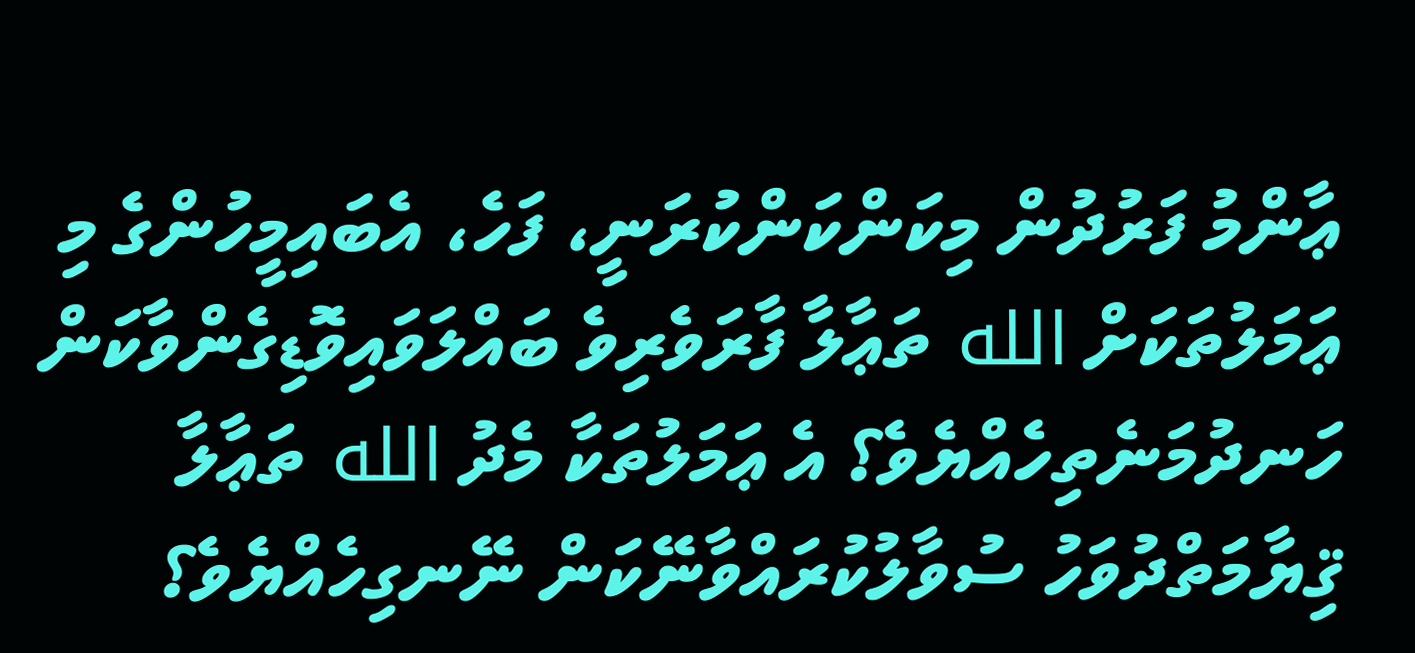ޢާންމު ފަރުދުން މިކަންކަންކުރަނީ، ފަހެ، އެބައިމީހުންގެ މި ޢަމަލުތަކަށް الله ތަޢާލާ ފާރަވެރިވެ ބައްލަވައިވޮޑިގެންވާކަން ހަނދުމަނެތިހެއްޔެވެ؟ އެ ޢަމަލުތަކާ މެދު الله ތަޢާލާ ޤިޔާމަތްދުވަހު ސުވާލުކުރައްވާނޭކަން ނޭނގިހެއްޔެވެ؟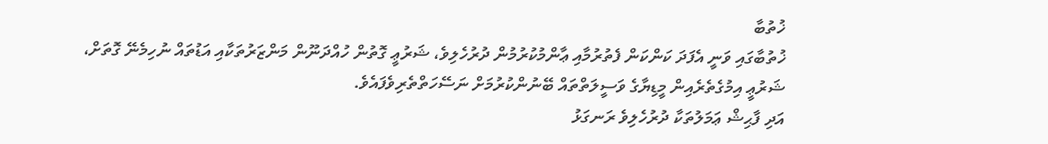ޚުތުބާ
ޚުތުބާގައި ވަނީ އެފަދަ ކަންކަން ފެތުރުމާއި ޢާންމުކުރުމުން ދުރުހެލިވެ، ޝަރުޢީ ގޮތުން ހުއްދަނޫން މަންޒަރުތަކާއި އަޑުތައް ނުހިމެނޭ ގޮތަށް، ޝަރުޢީ އިމުގެތެރެއިން މީޑިޔާގެ ވަސީލަތްތައް ބޭނުންކުރުމަށް ނަސޭހަތްތެރިވެފައެވެ.
އަދި ފާޙިޝް ޢަމަލުތަކާ ދުރުހެލިވެ ރަނގަޅު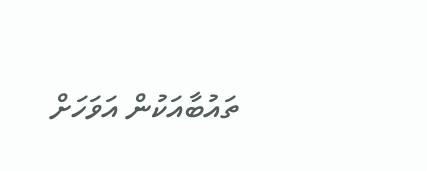ތައުބާއަކުން އަވަހަށް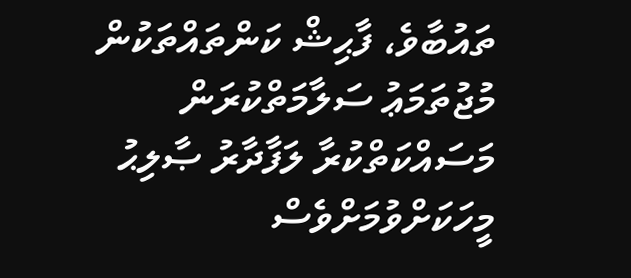ތައުބާވެ، ފާޙިޝް ކަންތައްތަކުން މުޖުތަމަޢު ސަލާމަތްކުރަން މަސައްކަތްކުރާ ލަފާދާރު ޞާލިޙު މީހަކަށްވުމަށްވެސް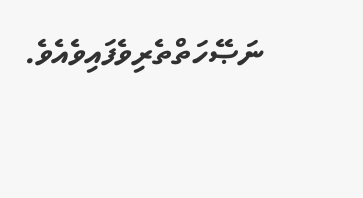ނަޞޭހަތްތެރިވެފައިވެއެވެ.